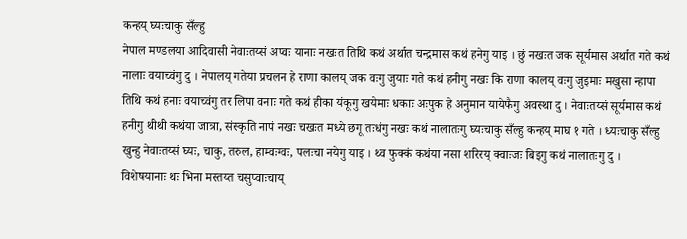कन्हय् घ्यःचाकु सँल्हु
नेपाल मण्डलया आदिवासी नेवाःतय्सं अप्वः यानाः नखःत तिथि कथं अर्थात चन्द्रमास कथं हनेगु याइ । छुं नखःत जक सूर्यमास अर्थात गते कथं नालाः वयाच्वंगु दु । नेपालय् गतेया प्रचलन हे राणा कालय् जक वःगु जुयाः गते कथं हनीगु नखः कि राणा कालय् वःगु जुइमाः मखुसा न्हापा तिथि कथं हनाः वयाच्वंगु तर लिपा वनाः गते कथं हीका यंकूगु खयेमाः धकाः अःपुक हे अनुमान यायेफैगु अवस्था दु । नेवाःतय्सं सूर्यमास कथं हनीगु थीथी कथंया जात्रा, संस्कृति नापं नखः चखःत मध्ये छगू तःधंगु नखः कथं नालातःगु घ्यःचाकु सँल्हु कन्हय् माघ १ गते । ध्यःचाकु सँल्हु खुन्हु नेवाःतय्सं घ्यः, चाकु, तरुल, हाम्वःग्वः, पलःचा नयेगु याइ । थ्व फुक्कं कथंया नसा शरिरय् क्वाःजः बिइगु कथं नालातःगु दु ।
विशेषयानाः थः भिना मस्तय्त चसुप्वाःचाय्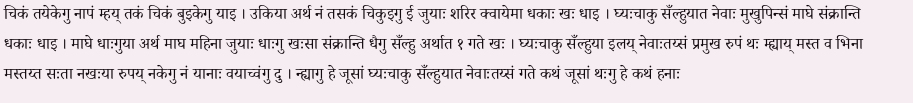चिकं तयेकेगु नापं म्हय् तकं चिकं बुइकेगु याइ । उकिया अर्थ नं तसकं चिकुइगु ई जुयाः शरिर क्वायेमा धकाः खः धाइ । घ्यःचाकु सँल्हुयात नेवाः मुखुपिन्सं माघे संक्रान्ति धकाः धाइ । माघे धाःगुया अर्थ माघ महिना जुयाः धाःगु खःसा संक्रान्ति धैगु सँल्हु अर्थात १ गते खः । घ्यःचाकु सँल्हुया इलय् नेवाःतय्सं प्रमुख रुपं थः म्ह्याय् मस्त व भिना मस्तय्त सःता नखःया रुपय् नकेगु नं यानाः वयाच्वंगु दु । न्ह्यागु हे जूसां घ्यःचाकु सँल्हुयात नेवाःतय्सं गते कथं जूसां थःगु हे कथं हनाः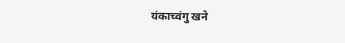यंकाच्वंगु खने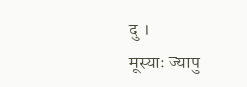दु ।
मूस्याः ज्यापु